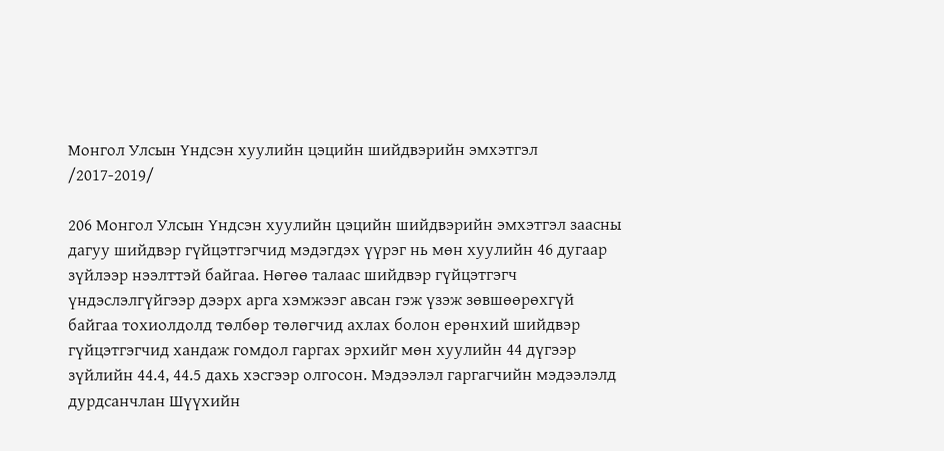Монгол Улсын Үндсэн хуулийн цэцийн шийдвэрийн эмхэтгэл /2017-2019/

206 Монгол Улсын Үндсэн хуулийн цэцийн шийдвэрийн эмхэтгэл заасны дагуу шийдвэр гүйцэтгэгчид мэдэгдэх үүрэг нь мөн хуулийн 46 дугаар зүйлээр нээлттэй байгаа. Нөгөө талаас шийдвэр гүйцэтгэгч үндэслэлгүйгээр дээрх арга хэмжээг авсан гэж үзэж зөвшөөрөхгүй байгаа тохиолдолд төлбөр төлөгчид ахлах болон ерөнхий шийдвэр гүйцэтгэгчид хандаж гомдол гаргах эрхийг мөн хуулийн 44 дүгээр зүйлийн 44.4, 44.5 дахь хэсгээр олгосон. Мэдээлэл гаргагчийн мэдээлэлд дурдсанчлан Шүүхийн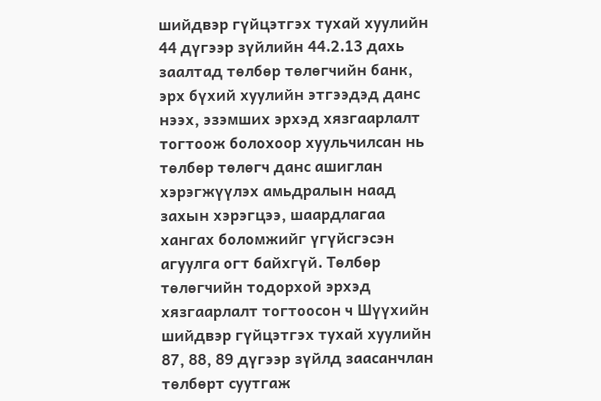шийдвэр гүйцэтгэх тухай хуулийн 44 дүгээр зүйлийн 44.2.13 дахь заалтад төлбөр төлөгчийн банк, эрх бүхий хуулийн этгээдэд данс нээх, эзэмших эрхэд хязгаарлалт тогтоож болохоор хуульчилсан нь төлбөр төлөгч данс ашиглан хэрэгжүүлэх амьдралын наад захын хэрэгцээ, шаардлагаа хангах боломжийг үгүйсгэсэн агуулга огт байхгүй. Төлбөр төлөгчийн тодорхой эрхэд хязгаарлалт тогтоосон ч Шүүхийн шийдвэр гүйцэтгэх тухай хуулийн 87, 88, 89 дүгээр зүйлд заасанчлан төлбөрт суутгаж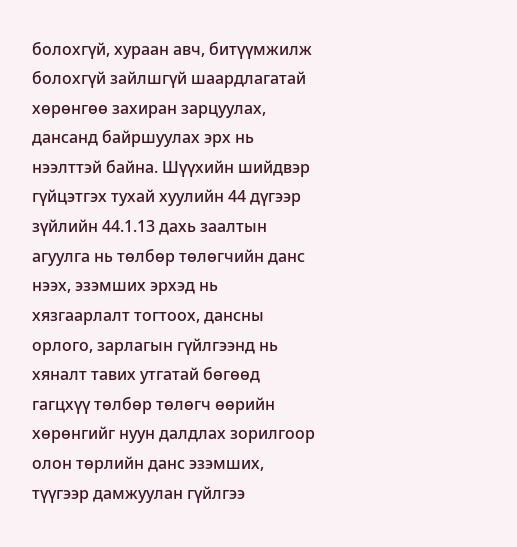болохгүй, хураан авч, битүүмжилж болохгүй зайлшгүй шаардлагатай хөрөнгөө захиран зарцуулах, дансанд байршуулах эрх нь нээлттэй байна. Шүүхийн шийдвэр гүйцэтгэх тухай хуулийн 44 дүгээр зүйлийн 44.1.13 дахь заалтын агуулга нь төлбөр төлөгчийн данс нээх, эзэмших эрхэд нь хязгаарлалт тогтоох, дансны орлого, зарлагын гүйлгээнд нь хяналт тавих утгатай бөгөөд гагцхүү төлбөр төлөгч өөрийн хөрөнгийг нуун далдлах зорилгоор олон төрлийн данс эзэмших, түүгээр дамжуулан гүйлгээ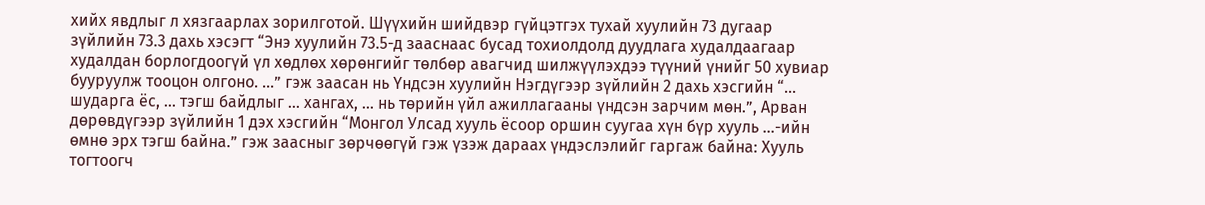хийх явдлыг л хязгаарлах зорилготой. Шүүхийн шийдвэр гүйцэтгэх тухай хуулийн 73 дугаар зүйлийн 73.3 дахь хэсэгт “Энэ хуулийн 73.5-д зааснаас бусад тохиолдолд дуудлага худалдаагаар худалдан борлогдоогүй үл хөдлөх хөрөнгийг төлбөр авагчид шилжүүлэхдээ түүний үнийг 50 хувиар бууруулж тооцон олгоно. ...” гэж заасан нь Үндсэн хуулийн Нэгдүгээр зүйлийн 2 дахь хэсгийн “... шударга ёс, ... тэгш байдлыг ... хангах, ... нь төрийн үйл ажиллагааны үндсэн зарчим мөн.”, Арван дөрөвдүгээр зүйлийн 1 дэх хэсгийн “Монгол Улсад хууль ёсоор оршин суугаа хүн бүр хууль ...-ийн өмнө эрх тэгш байна.” гэж заасныг зөрчөөгүй гэж үзэж дараах үндэслэлийг гаргаж байна: Хууль тогтоогч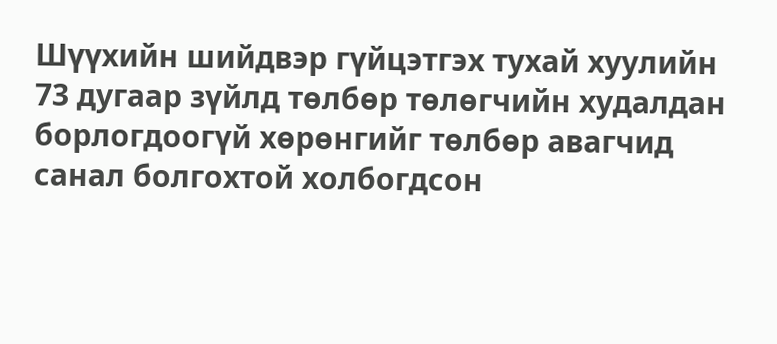Шүүхийн шийдвэр гүйцэтгэх тухай хуулийн 73 дугаар зүйлд төлбөр төлөгчийн худалдан борлогдоогүй хөрөнгийг төлбөр авагчид санал болгохтой холбогдсон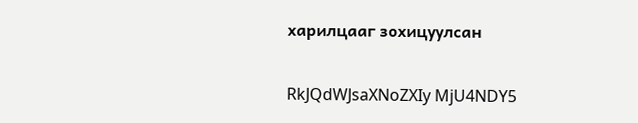харилцааг зохицуулсан

RkJQdWJsaXNoZXIy MjU4NDY5